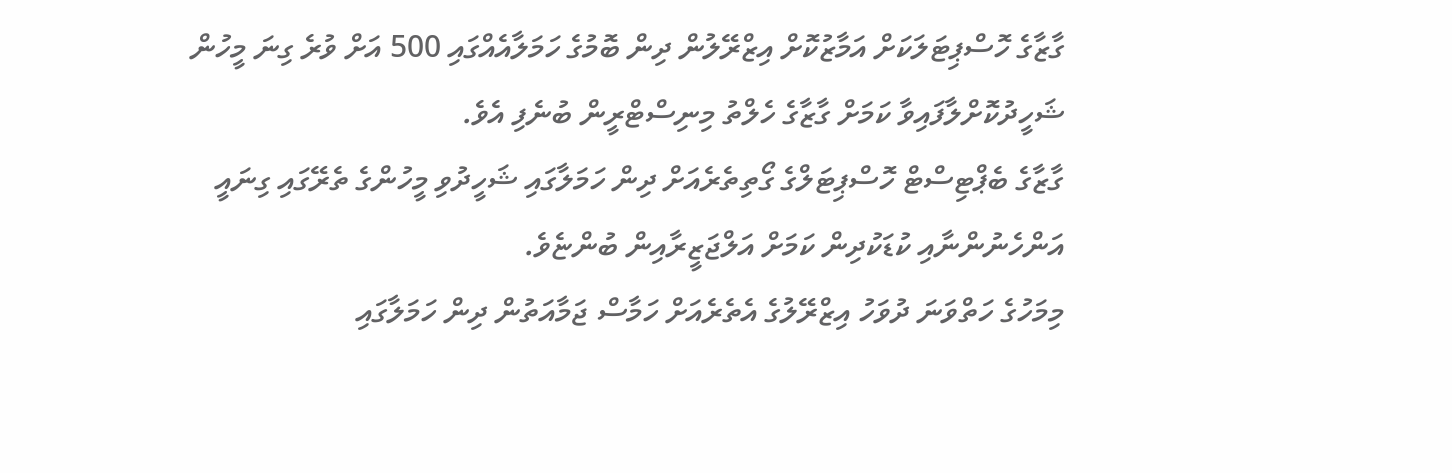ގާޒާގެ ހޮސްޕިޓަލަކަށް އަމާޒުކޮށް އިޒްރޭލުން ދިން ބޮމުގެ ހަމަލާއެއްގައި 500 އަށް ވުރެ ގިނަ މީހުން ޝަހީދުކޮށްލާފައިވާ ކަމަށް ގާޒާގެ ހެލްތު މިނިސްޓްރީން ބުނެފި އެވެ.
ގާޒާގެ ބެޕްޓިސްޓް ހޮސްޕިޓަލްގެ ގޯތިތެރެއަށް ދިން ހަމަލާގައި ޝަހީދުވި މީހުންގެ ތެރޭގައި ގިނައީ އަންހެނުންނާއި ކުޑަކުދިން ކަމަށް އަލްޖަޒީރާއިން ބުންޏެވެ.
މިމަހުގެ ހަތްވަނަ ދުވަހު އިޒްރޭލުގެ އެތެރެއަށް ހަމާސް ޖަމާއަތުން ދިން ހަމަލާގައި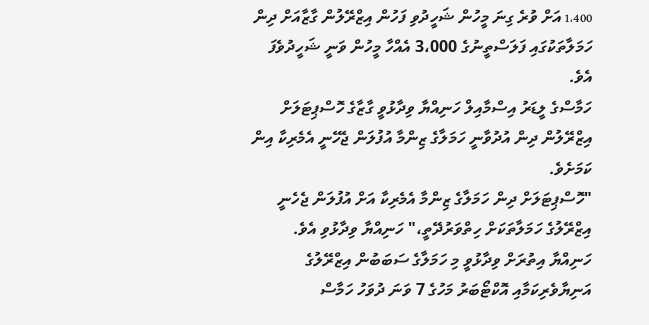1،400 އަށް ވުރެ ގިނަ މީހުން ޝަހީދުވި ފަހުން އިޒްރޭލުން ގާޒާއަށް ދިން ހަމަލާތަކުގައި ފަލަސްތީނުގެ 3،000 އެއްހާ މީހުން ވަނީ ޝަހީދުވެފަ އެވެ.
ހަމާސްގެ ލީޑަރު އިސްމާއިލް ހަނިއްޔާ ވިދާޅުވީ ގާޒާގެ ހޮސްޕިޓަލަށް އިޒްރޭލުން ދިން އުދުވާނީ ހަމަލާގެ ޒިންމާ އުފުލަން ޖެހޭނީ އެމެރިކާ އިން ކަމަށެވެ.
"ހޮސްޕިޓަލަށް ދިން ހަމަލާގެ ޒިންމާ އެމެރިކާ އަށް އުފުލަން ޖެހެނީ އިޒްރޭލުގެ ހަމަލާތަކަށް ހިތްވަރުދޭތީ،" ހަނިއްޔާ ވިދާޅުވި އެވެ.
ހަނިއްޔާ އިތުރަށް ވިދާޅުވީ މި ހަމަލާގެ ސަބަބުން އިޒްރޭލުގެ އަނިޔާވެރިކަމާއި އޮކްޓޯބަރު މަހުގެ 7 ވަނަ ދުވަހު ހަމާސް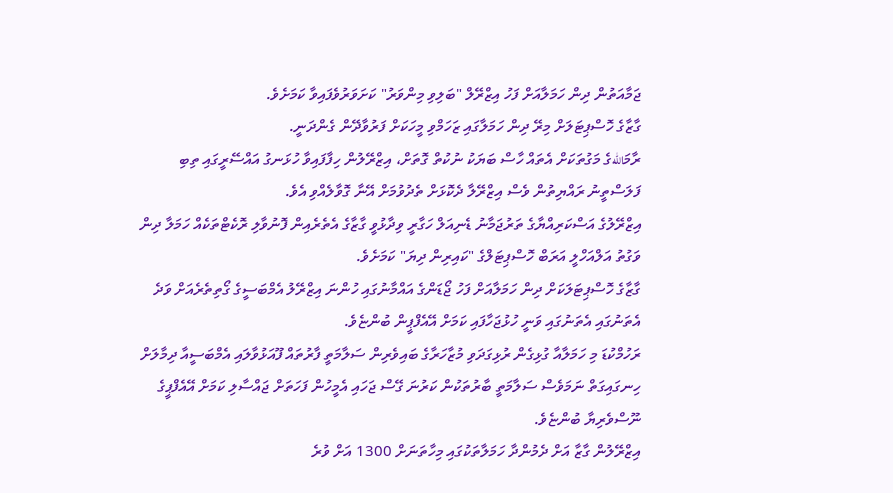ޖަމާއަތުން ދިން ހަމަލާއަށް ފަހު އިޒްރޭލް "ބަލިވި މިންވަރު" ކަށަވަރުވެފައިވާ ކަމަށެވެ.
ގާޒާގެ ހޮސްޕިޓަލަށް މިރޭ ދިން ހަމަލާގައި ޒަހަމްވި މީހަކަށް ފަރުވާދޭން ގެންދަނީ.
ރާމަاللهގެ މަގުތަކަށް އެތައް ހާސް ބަޔަކު ނުކުތް ގޮތަށް، އިޒްރޭލުން ހިފާފައިވާ ހުޅަނގު އައްސޭރީގައި ތިބި ފަލަސްތީނު ރައްޔިތުން ވެސް އިޒްރޭލާ ދެކޮޅަށް ތެދުވުމަށް އޭނާ ގޮވާލެއްވި އެވެ.
އިޒްރޭލުގެ އަސްކަރިއްޔާގެ ތަރުޖަމާނު ޑެނިއަލް ހަގާރީ ވިދާޅުވީ ގާޒާގެ އެތެރެއިން ފޮނުވާލި ރޮކެޓްތަކެއް ހަމަލާ ދިން ވަގުތު އަލްއަހްލީ އަރަބް ހޮސްޕިޓަލްގެ "ކައިރިން ދިޔަ" ކަމަށެވެ.
ގާޒާގެ ހޮސްޕިޓަލަކަށް ދިން ހަމަލާއަށް ފަހު ޖޯޑަންގެ އައްމާނުގައި ހުންނަ އިޒްރޭލު އެމްބަސީގެ ގޯތިތެރެއަށް ވަދެ އެތަނުގައި އެތަނުގައި ވަނީ ހުޅުޖަހާފައި ކަމަށް އޭއެފްޕީން ބުންޏެވެ.
ރަހުމްކުޑަ މި ހަމަލާއާ ގުޅިގެން ރުޅިގަދަވި މުޒާހަރާގެ ބައިވެރިން ސަލާމަތީ ފާރުތައް ފޫއަޅުވާލައި އެމްބަސީއާ ދިމާލަށް ހިނގައިގަތް ނަމަވެސް ސަލާމަތީ ބާރުތަކުން ކަރުނަ ގޭސް ޖަހައި އެމީހުން ފަހަތަށް ޖައްސާލި ކަމަށް އޭއެފްޕީގެ ނޫސްވެރިޔާ ބުންޏެވެ.
އިޒްރޭލުން ގާޒާ އަށް ދެމުންދާ ހަމަލާތަކުގައި މިހާތަނަށް 1300 އަށް ވުރެ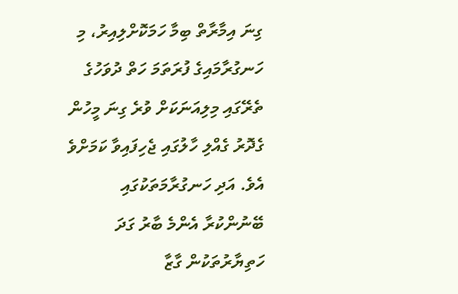ގިނަ އިމާރާތް ބިމާ ހަމަކޮށްލިއިރު، މި ހަނގުރާމައިގެ ފުރަތަމަ ހަތް ދުވަހުގެ ތެރޭގައި މިލިއަނަކަށް ވުރެ ގިނަ މީހުން ގެދޮރު ގެއްލި ހާލުގައި ޖެހިފައިވާ ކަމަށްވެ އެވެ. އަދި ހަނގުރާމަތަކުގައި ބޭނުންކުރާ އެންމެ ބާރު ގަދަ ހަތިޔާރުތަކުން ގާޒާ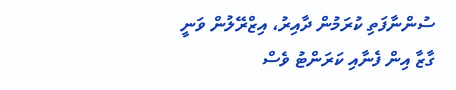ސުންނާފަތި ކުރަމުން ދާއިރު، އިޒްރޭލުން ވަނީ ގާޒާ އިން ފެނާއި ކަރަންޓު ވެސް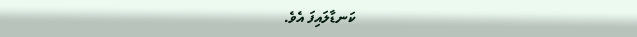ކަނޑާލައިފަ އެވެ.